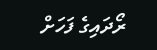ރޯދައިގެ ފަހަށް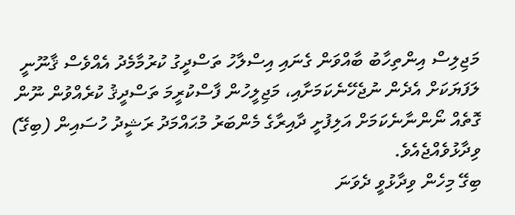މަޖިލިސް އިންތިހާބު ބާއްވަން ގެނައި އިސްލާހު ތަސްދީގު ކުރުމާމެދު އެއްވެސް ޤާނޫނީ ލަފަޔަކަށް އެދެން ނުޖެހޭނެކަމަށާއި، މަޖިލީހުން ފާސްކުރީމަ ތަސްދީޤު ކުރެއްވުން ނޫން ގޮތެއް ނޯންނާނެކަމަށް އަލިފުށީ ދާއިރާގެ މެންބަރު މުޙައްމަދު ރަޝީދު ހުސައިން (ބިގޭ) ވިދާޅުވެއްޖެއެވެ.
ބިގޭ މިހެން ވިދާޅުވީ ދެވަނަ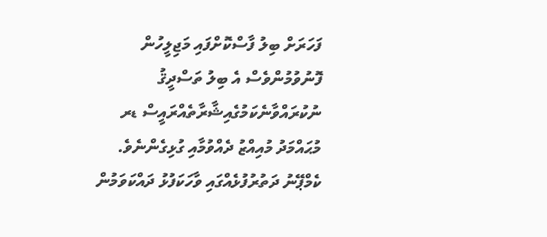ފަހަރަށް ބިލު ފާސްކޮށްފައި މަޖިލީހުން ފޮނުވުމުންވެސް އެ ބިލު ތަސްދީޤު ނުކުރައްވާނެކަމުގެއިޝާރާތެއްރައީސް ޑރ މުޙައްމަދު މުއިއްޒު ދެއްވުމާއި ގުޅިގެންނެވެ.
ކެމްޕޭނު ދަތުރުފުޅެއްގައި ވާހަކަފުޅު ދައްކަވަމުން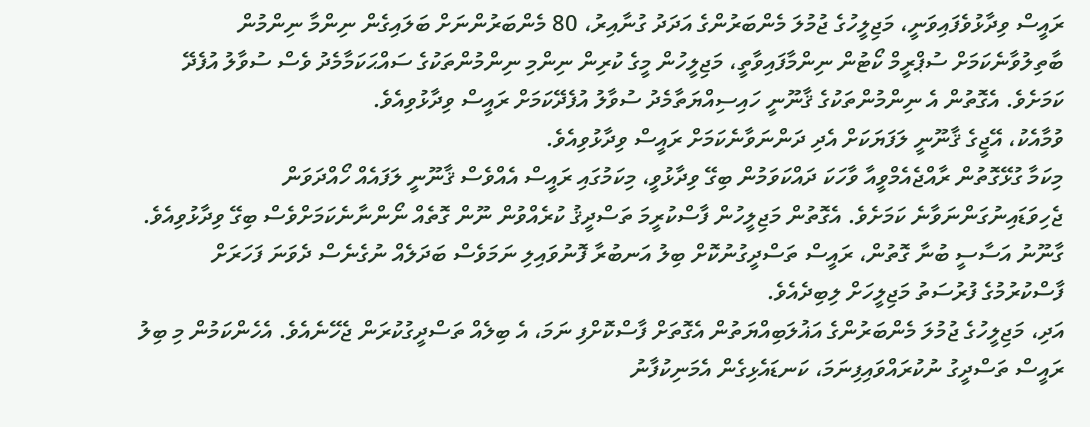ރައީސް ވިދާޅުވެފައިވަނީ، މަޖިލީހުގެ ޖުމުލަ މެންބަރުންގެ އަދަދު ގުނާއިރު، 80 މެންބަރުންނަށް ބަލައިގެން ނިންމާ ނިންމުން ބާތިލުވާނެކަމަށް ސުޕްރީމް ކޯޓުން ނިންމާފައިވާތީ، މަޖިލީހުން މީގެ ކުރިން ނިންމި ނިންމުންތަކުގެ ސައްޙަކަމާމެދު ވެސް ސުވާލު އުފެދޭ ކަމަށެވެ. އެގޮތުން އެ ނިންމުންތަކުގެ ޤާނޫނީ ހައިސިއްޔަތާމެދު ސުވާލު އުފެދޭކަމަށް ރައީސް ވިދާޅުވިއެވެ.
ވުމާއެކު، އޭޖީގެ ޤާނޫނީ ލަފަޔަކަށް އެދި ދަންނަވާނެކަމަށް ރައީސް ވިދާޅުވިއެވެ.
މިކަމާ ގުޅޭގޮތުން ރާއްޖެއެމްވީއާ ވާހަކަ ދައްކަވަމުން ބިގޭ ވިދާޅުވީ، މިކަމުގައި ރައީސް އެއްވެސް ޤާނޫނީ ލަފައެއް ހޯއްދަވަން ޖެހިވަޑައިނުގަންނަވާނެ ކަމަށެވެ. އެގޮތުން މަޖިލީހުން ފާސްކުރީމަ ތަސްދީޤު ކުރެއްވުން ނޫން ގޮތެއް ނޯންނާނެކަމަށްވެސް ބިގޭ ވިދާޅުވިއެވެ.
ގާނޫނު އަސާސީ ބުނާ ގޮތުން، ރައީސް ތަސްދީގުނުކޮށް ބިލު އަނބުރާ ފޮނުވައިލި ނަމަވެސް ބަދަލެއް ނުގެނެސް ދެވަނަ ފަހަރަށް ފާސްކުރުމުގެ ފުރުސަތު މަޖިލީހަށް ލިބިދެއެވެ.
އަދި، މަޖިލީހުގެ ޖުމުލަ މެންބަރުންގެ އަޣުލަބިއްޔަތުން އެގޮތަށް ފާސްކޮށްފި ނަމަ، އެ ބިލެއް ތަސްދީގުކުރަން ޖެހޭނެއެވެ. އެހެންކަމުން މި ބިލު ރައީސް ތަސްދީގު ނުކުރައްވައިފިނަމަ، ކަނޑައެޅިގެން އެމަނިކުފާނު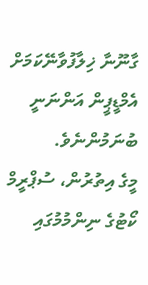ގާނޫނާ ޚިލާފުވާނޭކަމަށް އެމްޑީޕީން އަންނަނީ ބުނަމުންނެވެ.
މީގެ އިތުރުން، ސުޕްރީމް ކޯޓުގެ ނިންމުމުގައި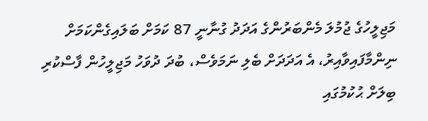މަޖިލީހުގެ ޖުމުލަ މެންބަރުންގެ އަދަދު ގުނާނީ 87 ކަމަށް ބަލައިގެންކަމަށް ނިންމާފައިވާއިރު، އެ އަދަދަށް ބެލި ނަމަވެސް، ބުދަ ދުވަހު މަޖިލީހުން ފާސްކުރި ބިލަށް ޙުކުމުގައި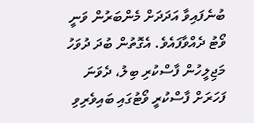ބުނެފައިވާ އަދަދަށް މެންބަރުން ވަނީ ވޯޓު ދެއްވާފައެވެ. އެގޮތުން ބުދަ ދުވަހު މަޖިލީހުން ފާސްކުރި ބިލު، ދެވަނަ ފަހަރަށް ފާސްކުރީ ވޯޓުގައި ބައިވެރިވި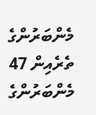މެންބަރުންގެ ތެރެއިން 47 މެންބަރުންގެ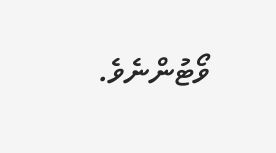ވޯޓުންނެވެ.